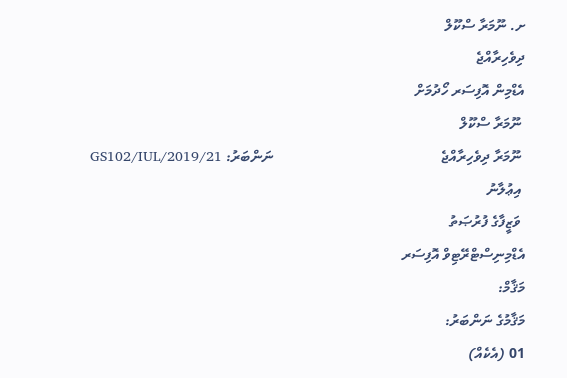ށ. ނޫމަރާ ސްކޫލް
ދިވެހިރާއްޖެ
އެޑްމިން އޮފިސަރ ހޯދުމަށް
 ނޫމަރާ ސްކޫލް
 ނޫމަރާ ދިވެހިރާއްޖެ                                              ނަންބަރު: GS102/IUL/2019/21
 އިޢުލާނު
 ވަޒީފާގެ ފުރުޞަތު
އެޑްމިނިސްޓްރޭޓިވް އޮފިސަރ
މަޤާމް:
މަޤާމުގެ ނަންބަރު:
01 (އެކެއް)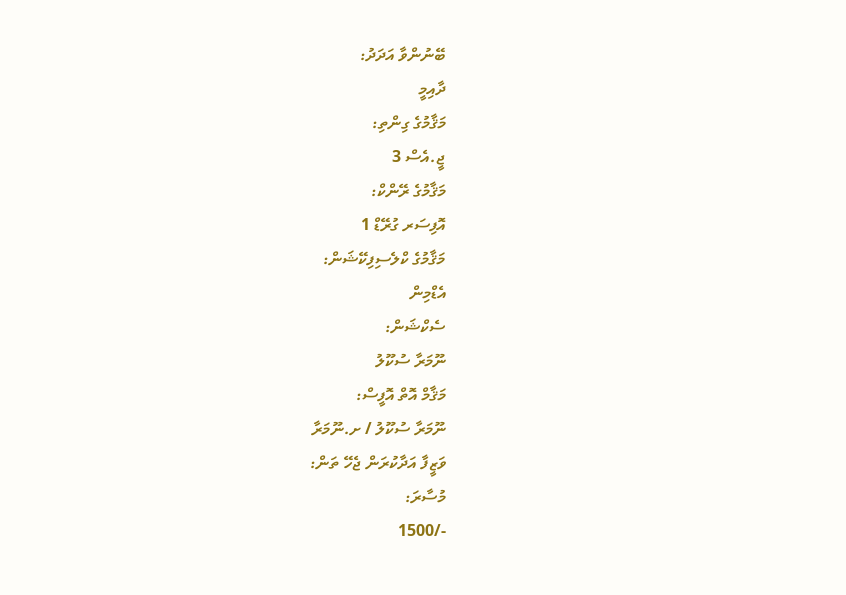ބޭނުންވާ އަދަދު:
ދާއިމީ
މަޤާމުގެ ގިންތި:
ޖީ.އެސް 3
މަޤާމުގެ ރޭންކް:
އޮފިސަރ ގުރޭޑް 1
މަޤާމުގެ ކްލެސިފިކޭޝަން:
އެޑްމިން
ސެކްޝަން:
ނޫމަރާ ސުކޫލު
މަޤާމް އޮތް އޮފީސް:
ނޫމަރާ ސުކޫލު / ށ.ނޫމަރާ
ވަޒީފާ އަދާކުރަން ޖެހޭ ތަން:
މުސާރަ:
-/1500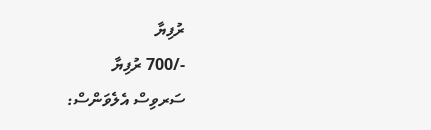ރުފިޔާ
-/700 ރުފިޔާ
ސަރވިސް އެލެވަންސް: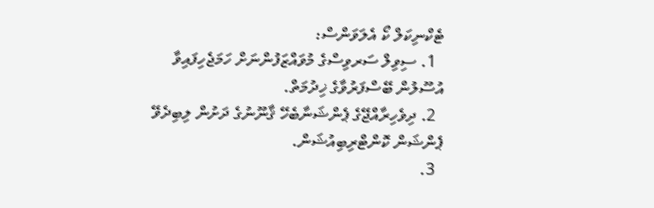ޓެކްނިކަލް ކޯ އެލަވަންސް:
  1. ސިވިލް ސަރވިސްގެ މުވައްޒަފުންނަށް ހަމަޖެހިފައިވާ އުސޫލުން ބޭސްފަރުވާގެ ޚިދުމަތް.
  2. ދިވެހިރާއްޖޭގެ ޕެންޝަނާބެހޭ ޤާނޫނުގެ ދަށުން ލިބިދެވޭ ޕެންޝަން ކޮންޓްރިބިއުޝަން.
  3.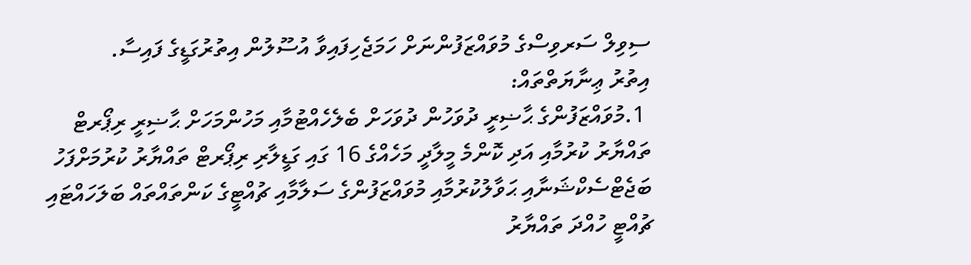ސިވިލް ސަރވިސްގެ މުވައްޒަފުންނަށް ހަމަޖެހިފައިވާ އުސޫލުން އިތުރުގަޑީގެ ފައިސާ.
އިތުރު ޢިނާޔަތްތައް:
 1.މުވައްޒަފުންގެ ޙާޟިރީ ދުވަހުން ދުވަހަށް ބެލެހެއްޓުމާއި މަހުންމަހަށް ޙާޟިރީ ރިޕޯރޓް ތައްޔާރު ކުރުމާއި އަދި ކޮންމެ މީލާދީ މަހެއްގެ 16 ގައި ގަޑީލާރި ރިޕޯރޓް ތައްޔާރު ކުރުމަށްފަހު ބަޖެޓްސެކްޝަނާއި ޙަވާލުކުރުމާއި މުވައްޒަފުންގެ ސަލާމާއި ޗުއްޓީގެ ކަންތައްތައް ބަލަހައްޓައި ޗުއްޓީ ހުއްދަ ތައްޔާރު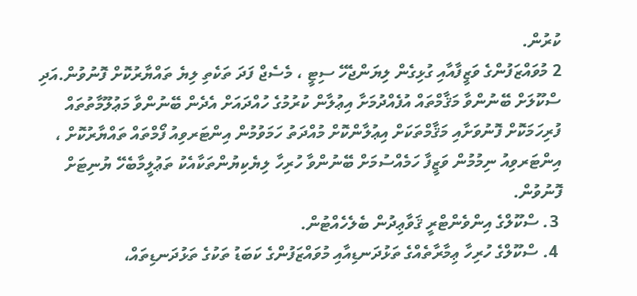ކުރުން.
2 މުވައްޒަފުންގެ ވަޒީފާއާއި ގުޅިގެން ލިޔަންޖެހޭ ސިޓީ ، މެސެޖް ފަދަ ތަކެތި ލިޔެ ތައްޔާރުކޮށް ފޮނުވުން.އަދި ސްކޫލަށް ބޭނުންވާ މަޤާމްތައް އުފެއްދުމަށާ އިޢުލާން ކުރުމުގެ ހުއްދައަށް އެދެން ބޭނުންވާ މަޢުލޫމާތުތައް ފުރިހަމަކޮށް ފޮނުވަށާއި މަޤާމްތަކަށް އިޢުލާންކޮށް މުއްދަތު ހަމަވުމުން އިންޓަރވިއު ފޯމްތައް ތައްޔާރުކޮށް ، އިންޓަރވިއު ނިމުމުން ވަޒީފާ ހަމެއްސުމަށް ބޭނުންވާ ހުރިހާ ލިޔެކިޔުންތަކާއެކު ތަޢުލީމާބެހޭ ޔުނިޓަށް ފޮނުވުން.
 3. ސްކޫލްގެ އިންވެންޓްރީ ޤަވާޢިދުން ބެލެހެއްޓުން.
 4. ސްކޫލްގެ ހުރިހާ ޢިމާރާތެއްގެ ތަޅުދަނޑިއާއި މުވައްޒަފުންގެ ކަބަޑު ތަކުގެ ތަޅުދަނޑިތައް،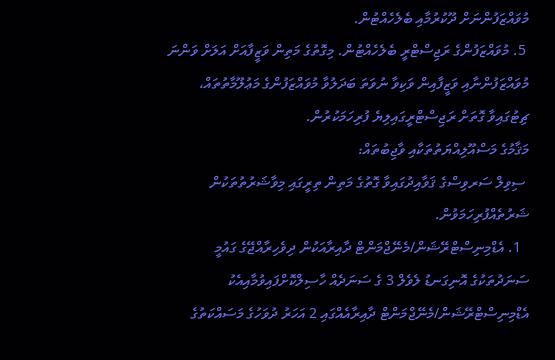މުވައްޒަފުންނަށް ދޫކުރުމާއި ބެލެހެއްޓުން.
 5. މުވައްޒަފުންގެ ރަޖިސްޓްރީ ބެލެހެއްޓުން. މިގޮތުގެ މަތިން ވަޒީފާއަށް އަލަށް ވަންނަ މުވައްޒަފުންނާއި ވަޒީފާއިން ވަކިވާ ނުވަތަ ބަދަލުވާ މުވައްޒަފުންގެ މަޢުލޫމާތުތައް، ޗިޓުގައިވާ ގޮތަށް ރަޖިސްޓްރީގައިލިޔެ ފުރިހަމަކުރުން.
މަޤާމުގެ މަސްއޫލިއްޔަތުތަކާއި ވާޖިބުތައް:
 ސިވިލް ސަރވިސްގެ ޤަވާއިދުގައިވާ ގޮތުގެ މަތިން ތިރީގައި މިވާޝަރުތުތަކުން ޝަރުތެއްފުރިހަމަވުން.
  1. އެޑްމިނިސްޓްރޭޝަން/މެނޭޖްމަންޓް ދާއިރާއަކުން ދިވެހިރާއްޖޭގެ ގައުމީ ސަނަދުތަކުގެ އޮނިގަނޑު ލެވެލް 3 ގެ ސަނަދެއް ހާސިލްކޮށްފައިވުމާއިއެކު އެޑްމިނިސްޓްރޭޝަން/މެނޭޖްމަންޓް ދާއިރާއެއްގައި 2 އަހަރު ދުވަހުގެ މަސައްކަތުގެ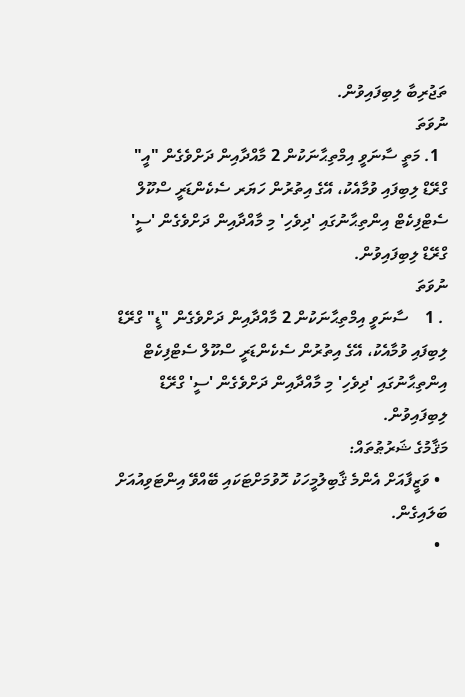ތަޖުރިބާ ލިބިފައިވުން.
ނުވަތަ
  1. މަތީ ސާނަވީ އިމްތިޙާނަކުން 2 މާއްދާއިން ދަށްވެގެން "އީ" ގްރޭޑް ލިބިފައި ވުމާއެކު، އޭގެ އިތުރުން ހަޔަރ ސެކެންޑަރީ ސްކޫލް ސެޓްފިކެޓް އިންތިޙާނުގައި 'ދިވެހި' މި މާއްދާއިން ދަށްވެގެން 'ސީ' ގްރޭޑް ލިބިފައިވުން.
ނުވަތަ
 . 1    ސާނަވީ އިމްތިޙާނަކުން 2 މާއްދާއިން ދަށްވެގެން "ޑީ" ގްރޭޑް ލިބިފައި ވުމާއެކު، އޭގެ އިތުރުން ސެކެންޑަރީ ސްކޫލް ސެޓްފިކެޓް އިންތިޙާނުގައި 'ދިވެހި' މި މާއްދާއިން ދަށްވެގެން 'ސީ' ގްރޭޑް ލިބިފައިވުން.
މަޤާމުގެ ޝަރުޠުތައް:
  • ވަޒީފާއަށް އެންމެ ޤާބިލުމީހަކު ހޮވުމަށްޓަކައި ބޭއްވޭ އިންޓަވިއުއަށް ބަލައިގެން.
  •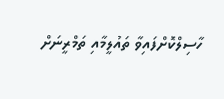ހާސިލްކޮށްފައިވާ ތައުލީމާއި ތަމްރީނަށް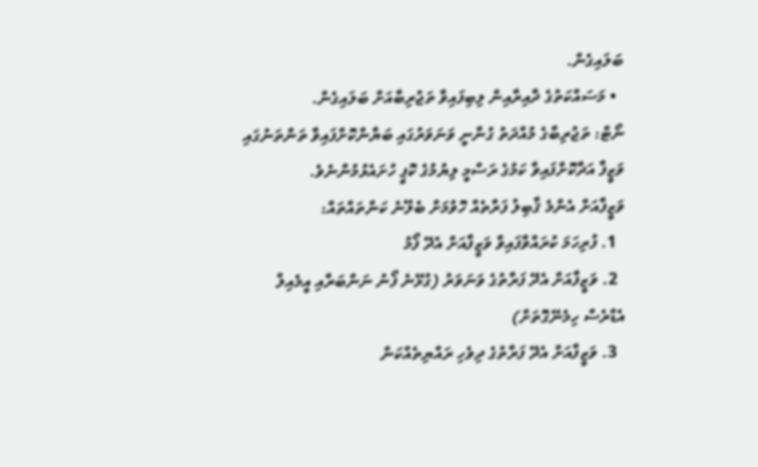ބަލައިގެން.
  • މަސައްކަތުގެ ދާއިރާއިން ލިބިފައިވާ ތަޖުރިބާއަށް ބަލައިގެން.
ނޯޓް: ތަޖުރިބާގެ މުއްދަތު ގުނާނީ ވަނަވަރުގައި ބަޔާންކޮށްފައިވާ ތަންތަނުގައި ވަޒީފާ އަދާކޮށްފައިވާ ކަމުގެ ރަސްމީ ލިޔުމުގެ ކޮޕީ ހުށައެޅުމުންނެވެ.
ވަޒީފާއަށް އެންމެ ޤާބިލު ފަރާތެއް ހޮވުމަށް ބެލޭނެ ކަންތައްތައް:
  1. ފުރިހަމަ ކުރައްވާފައިވާ ވަޒީފާއަށް އެދޭ ފޯމު
  2. ވަޒީފާއަށް އެދޭ ފަރާތުގެ ވަނަވަރު (ގުޅޭނެ ފޯނު ނަންބަރާއި އީމެއިލް އެޑްރެސް ހިމެނޭގޮތަށް)
  3. ވަޒީފާއަށް އެދޭ ފަރާތުގެ ދިވެހި ރައްޔިތެއްކަން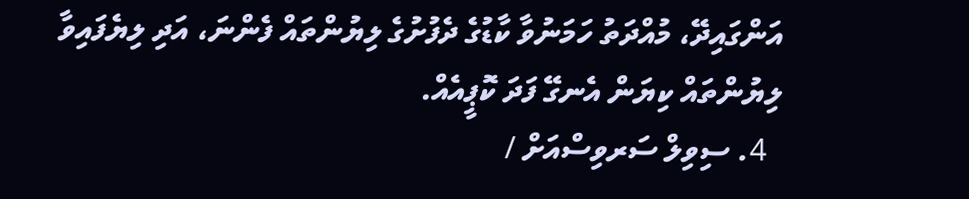އަންގައިދޭ، މުއްދަތު ހަމަނުވާ ކާޑުގެ ދެފުށުގެ ލިޔުންތައް ފެންނަ، އަދި ލިޔެފައިވާ ލިޔުންތައް ކިޔަން އެނގޭ ފަދަ ކޮޕީއެއް.
  4. ސިވިލް ސަރވިސްއަށް /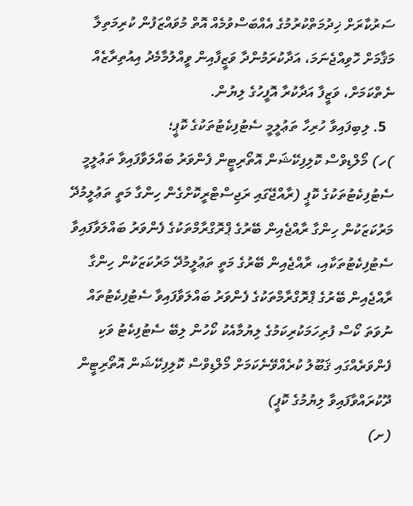ސަރުކާރަށް ޚިދުމަތްކުރުމުގެ އެއްބަސްވުމެއް އޮތް މުވައްޒަފުން ކުރިމަތިލާ މަޤާމަށް ހޮވިއްޖެނަމަ، އަދާކުރަމުންދާ ވަޒީފާއިން ވީއްލުމާމެދު އިއުތިރާޒެއް ނެތްކަމަށް، ވަޒީފާ އަދާކުރާ އޮފީހުގެ ލިޔުން.
  5. ލިބިފައިވާ ހުރިހާ ތަޢުލީމީ ސެޓުފިކެޓުތަކުގެ ކޮޕީ؛
)ހ) މޯލްޑިވްސް ކޮލިފިކޭޝަން އޮތޯރިޓީން ފެންވަރު ބައްލަވާފައިވާ ތަޢުލީމީ ސެޓުފިކެޓުތަކުގެ ކޮޕީ (ރާއްޖޭގައި ރަޖިސްޓްރީކޮށްގެން ހިންގާ މަތީ ތަޢުލީމުދޭ މަރުކަޒަކުން ހިންގާ ރާއްޖެއިން ބޭރުގެ ޕްރޮގްރާމްތަކުގެ ފެންވަރު ބައްލަވާފައިވާ ސެޓުފިކެޓުތަކާއި، ރާއްޖެއިން ބޭރުގެ މަތީ ތަޢުލީމުދޭ މަރުކަޒަކުން ހިންގާ ރާއްޖެއިން ބޭރުގެ ޕްރޮގްރާމްތަކުގެ ފެންވަރު ބައްލަވާފައިވާ ސެޓުފިކެޓުތައް ނުވަތަ ކޯސް ފުރިހަމަކުރިކަމުގެ ލިޔުމާއެކު ކޯހުން ލިބޭ ސެޓުފިކެޓު ވަކި ފެންވަރެއްގައި ޤަބޫލު ކުރެއްވޭނެކަމަށް މޯލްޑިވްސް ކޮލިފިކޭޝަން އޮތޯރިޓީން ދޫކުރައްވާފައިވާ ލިޔުމުގެ ކޮޕީ)
(ށ)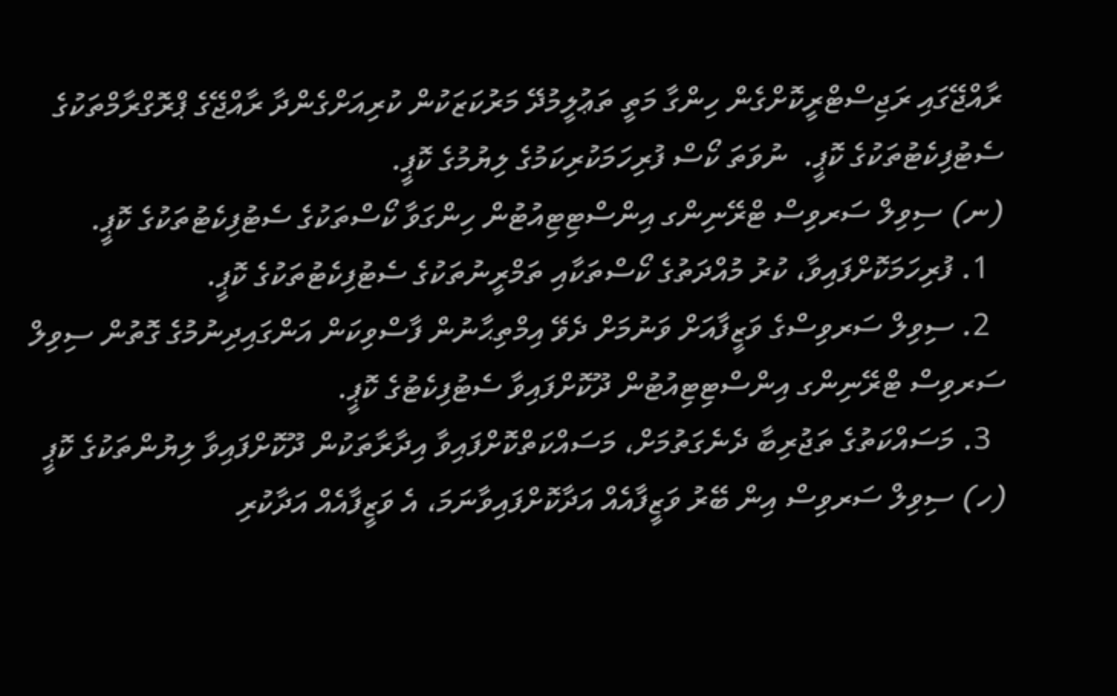ރާއްޖޭގައި ރަޖިސްޓްރީކޮށްގެން ހިންގާ މަތީ ތަޢުލީމުދޭ މަރުކަޒަކުން ކުރިއަށްގެންދާ ރާއްޖޭގެ ޕްރޮގްރާމްތަކުގެ ސެޓުފިކެޓުތަކުގެ ކޮޕީ.  ނުވަތަ ކޯސް ފުރިހަމަކުރިކަމުގެ ލިޔުމުގެ ކޮޕީ.
(ނ) ސިވިލް ސަރވިސް ޓްރޭނިންގ އިންސްޓިޓިއުޓުން ހިންގަވާ ކޯސްތަކުގެ ސެޓުފިކެޓުތަކުގެ ކޮޕީ.
  1. ފުރިހަމަކޮށްފައިވާ، ކުރު މުއްދަތުގެ ކޯސްތަކާއި ތަމްރީނުތަކުގެ ސެޓުފިކެޓުތަކުގެ ކޮޕީ.
  2. ސިވިލް ސަރވިސްގެ ވަޒީފާއަށް ވަނުމަށް ދެވޭ އިމްތިޙާނުން ފާސްވިކަން އަންގައިދިނުމުގެ ގޮތުން ސިވިލް ސަރވިސް ޓްރޭނިންގ އިންސްޓިޓިއުޓުން ދޫކޮށްފައިވާ ސެޓުފިކެޓުގެ ކޮޕީ.
  3. މަސައްކަތުގެ ތަޖުރިބާ ދެނެގަތުމަށް، މަސައްކަތްކޮށްފައިވާ އިދާރާތަކުން ދޫކޮށްފައިވާ ލިޔުންތަކުގެ ކޮޕީ
(ހ) ސިވިލް ސަރވިސް އިން ބޭރު ވަޒީފާއެއް އަދާކޮށްފައިވާނަމަ، އެ ވަޒީފާއެއް އަދާކުރި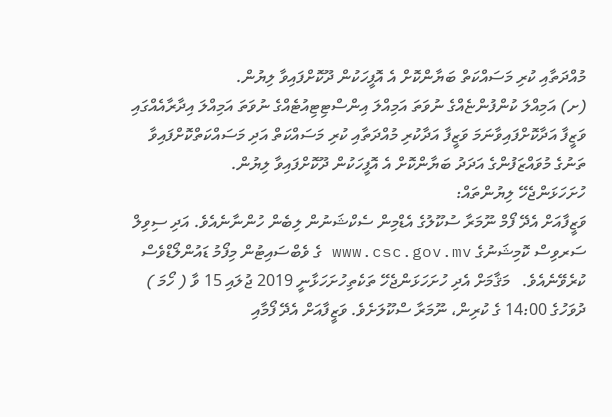މުއްދަތާއި ކުރި މަސައްކަތް ބަޔާންކޮށް އެ އޮފީހަކުން ދޫކޮށްފައިވާ ލިޔުން.
(ށ) އަމިއްލަ ކުންފުންޏެއްގެ ނުވަތަ އަމިއްލަ އިންސްޓިޓިއުޓެއްގެ ނުވަތަ އަމިއްލަ އިދާރާއެއްގައި ވަޒީފާ އަދާކޮށްފައިވާނަމަ ވަޒީފާ އަދާކުރި މުއްދަތާއި ކުރި މަސައްކަތް އަދި މަސައްކަތްކޮށްފައިވާ ތަނުގެ މުވައްޒަފުންގެ އަދަދު ބަޔާންކޮށް އެ އޮފީހަކުން ދޫކޮށްފައިވާ ލިޔުން.
ހުށަހަޅަންޖެހޭ ލިޔުންތައް:
ވަޒީފާއަށް އެދޭ ފޯމް ނޫމަރާ ސުކޫލުގެ އެޑްމިން ސެކްޝަނުން ލިބެން ހުންނާނެއެވެ. އަދި ސިވިލް ސަރވިސް ކޮމިޝަނުގެ www.csc.gov.mv ގެ ވެބްސައިޓުން މިފޯމު ޑައުންލޯޑްވެސް ކުރެވޭނެއެވެ.   މަޤާމަށް އެދި ހުށަހަޅަންޖެހޭ ތަކެތިހުށަހަޅާނީ 2019 ޖުލައި 15 ވާ ( ހޯމަ ) ދުވަހުގެ 14:00 ގެ ކުރިން، ނޫމަރާ ސްކޫލަށެވެ. ވަޒީފާއަށް އެދޭ ފޯމާއި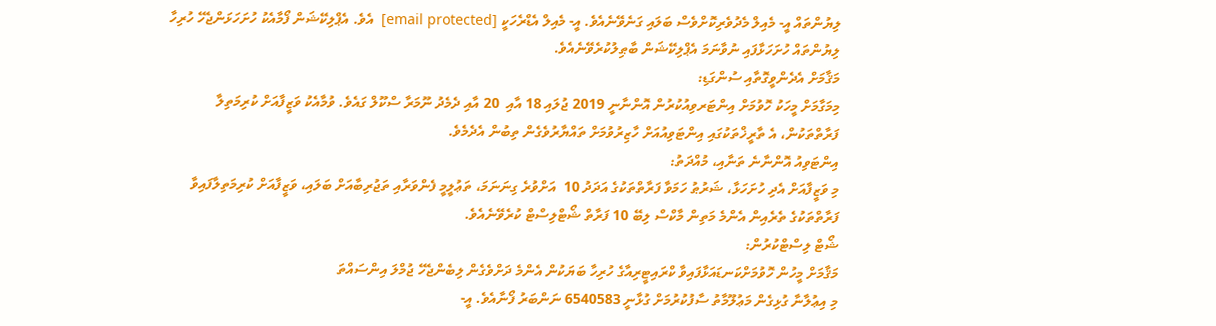ލިޔުންތައް އީ- މެއިލް މެދުވެރިކޮށްވެސް ބަލައި ގަނެވޭނެއެވެ. އީ- މެއިލް އެޑްރެހަކީ [email protected]  އެވެ. އެޕްލިކޭޝަން ފޯމާއެކު ހުށަހަޅަންޖެހޭ ހުރިހާ ލިޔުންތައް ހުށަހަޅާފައި ނުވާނަމަ އެޕްލިކޭޝަން ބާޠިލުކުރެވޭނެއެވެ.
މަޤާމަށް އެދެންވީގޮތާއި ސުންގަޑި:
މިމަގާމަށް މީހަކު ހޮވުމަށް އިންޓަރވިއުކުރުން އޮންނާނީ 2019 ޖުލައި 18 އާއި  20 އާއި ދެމެދު ނޫމަރާ ސްކޫލް ގައެވެ. ވުމާއެކު ވަޒީފާއަށް ކުރިމަތިލާ ފަރާތްތަކުން، އެ ތާރީޚްތަކުގައި އިންޓަވިއުއަށް ހާޒިރުވުމަށް ތައްޔާރުވެގެން ތިބުން އެދެމެވެ.
އިންޓަވިއު އޮންނާނެ ތަނާއި، މުއްދަތު:
މި ވަޒީފާއަށް އެދި ހުށަހަޅާ، ޝަރުޠު ހަމަވާ ފަރާތްތަކުގެ އަދަދު 10  އަށްވުރެ ގިނަނަމަ، ތަޢުލީމީ ފެންވަރާއި ތަޖުރިބާއަށް ބަލައި، ވަޒީފާއަށް ކުރިމަތިލާފައިވާ ފަރާތްތަކުގެ ތެރެއިން އެންމެ މަތިން މާކްސް ލިބޭ 10 ފަރާތް ޝޯޓްލިސްޓް ކުރެވޭނެއެވެ.
ޝޯޓް ލިސްޓްކުރުން:
މަޤާމަށް މީހުން ހޮވުމަށްކަނޑައަޅާފައިވާ ކްރައިޓީރިއާގެ ހުރިހާ ބަޔަކުން އެންމެ ދަށްވެގެން ލިބެންޖެހޭ ޖުމްލަ އިންސައްތަ
މި އިޢުލާނާ ގުޅިގެން މަޢުލޫމާތު ސާފުކުރުމަށް ގުޅާނީ 6540583 ނަންބަރު ފޯނާއެވެ. އީ-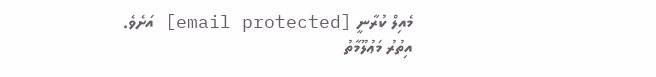މެއިލް ކުރާނީ [email protected] އަށެވެ.
އިތުރު މަޢުލޫމާތު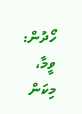ހޯދުން:
ވީމާ، މިކަން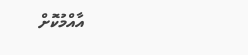އާއްމުކޮށް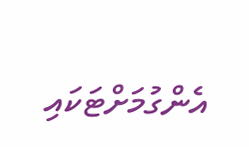އެންގުމަށްޓަކައި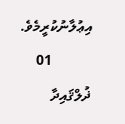އިޢުލާނުކުރީމެވެ.
           01 ޛުލްޤައިދާ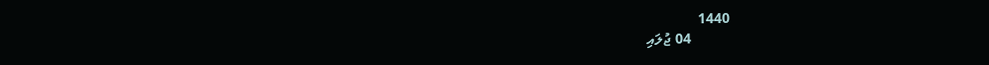1440
           04 ޖުލައި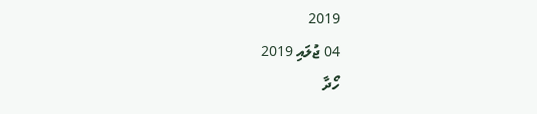2019
04 ޖުލައި 2019
ހޯދާ